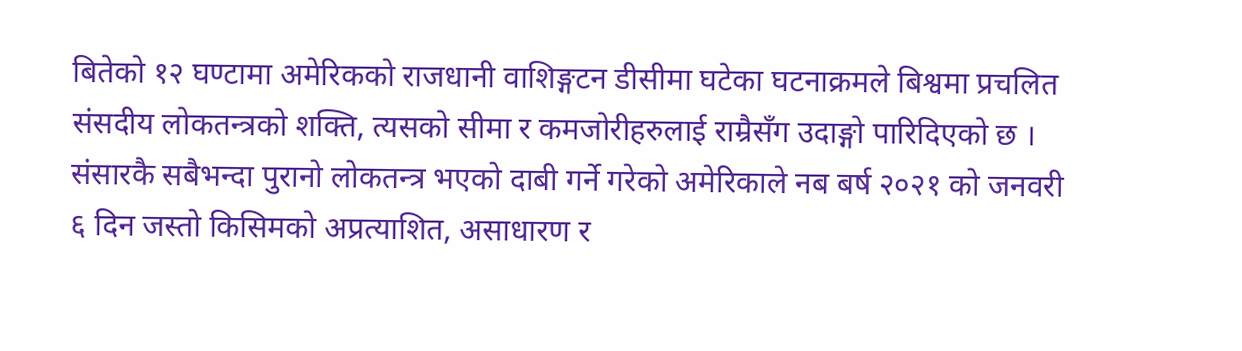बितेको १२ घण्टामा अमेरिकको राजधानी वाशिङ्गटन डीसीमा घटेका घटनाक्रमले बिश्वमा प्रचलित संसदीय लोकतन्त्रको शक्ति, त्यसको सीमा र कमजोरीहरुलाई राम्रैसँग उदाङ्गो पारिदिएको छ । संसारकै सबैभन्दा पुरानो लोकतन्त्र भएको दाबी गर्ने गरेको अमेरिकाले नब बर्ष २०२१ को जनवरी ६ दिन जस्तो किसिमको अप्रत्याशित, असाधारण र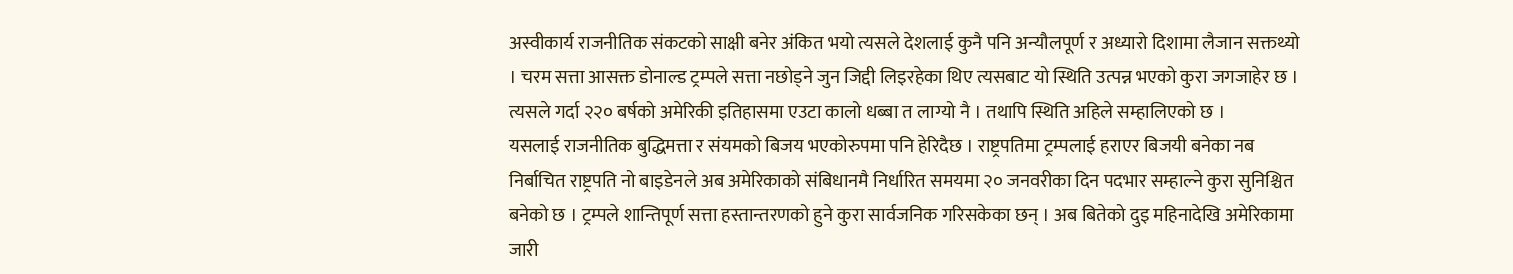अस्वीकार्य राजनीतिक संकटको साक्षी बनेर अंकित भयो त्यसले देशलाई कुनै पनि अन्यौलपूर्ण र अध्यारो दिशामा लैजान सक्तथ्यो । चरम सत्ता आसक्त डोनाल्ड ट्रम्पले सत्ता नछोड्ने जुन जिद्दी लिइरहेका थिए त्यसबाट यो स्थिति उत्पन्न भएको कुरा जगजाहेर छ । त्यसले गर्दा २२० बर्षको अमेरिकी इतिहासमा एउटा कालो धब्बा त लाग्यो नै । तथापि स्थिति अहिले सम्हालिएको छ ।
यसलाई राजनीतिक बुद्धिमत्ता र संयमको बिजय भएकोरुपमा पनि हेरिदैछ । राष्ट्रपतिमा ट्रम्पलाई हराएर बिजयी बनेका नब निर्बाचित राष्ट्रपति नो बाइडेनले अब अमेरिकाको संबिधानमै निर्धारित समयमा २० जनवरीका दिन पदभार सम्हाल्ने कुरा सुनिश्चित बनेको छ । ट्रम्पले शान्तिपूर्ण सत्ता हस्तान्तरणको हुने कुरा सार्वजनिक गरिसकेका छन् । अब बितेको दुइ महिनादेखि अमेरिकामा जारी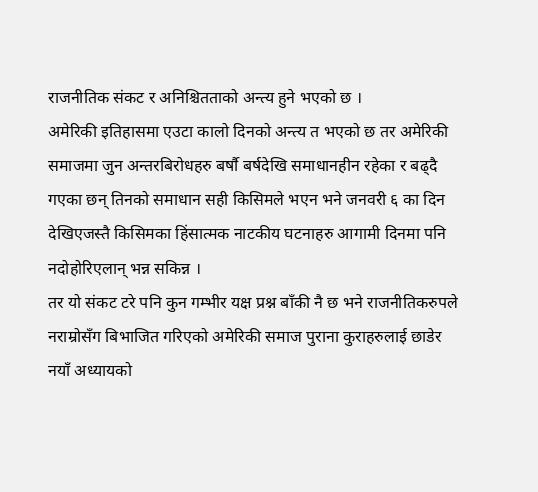राजनीतिक संकट र अनिश्चितताको अन्त्य हुने भएको छ ।
अमेरिकी इतिहासमा एउटा कालो दिनको अन्त्य त भएको छ तर अमेरिकी समाजमा जुन अन्तरबिरोधहरु बर्षौ बर्षदेखि समाधानहीन रहेका र बढ्दै गएका छन् तिनको समाधान सही किसिमले भएन भने जनवरी ६ का दिन देखिएजस्तै किसिमका हिंसात्मक नाटकीय घटनाहरु आगामी दिनमा पनि नदोहोरिएलान् भन्न सकिन्न ।
तर यो संकट टरे पनि कुन गम्भीर यक्ष प्रश्न बाँकी नै छ भने राजनीतिकरुपले नराम्रोसँग बिभाजित गरिएको अमेरिकी समाज पुराना कुराहरुलाई छाडेर नयाँ अध्यायको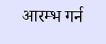आरम्भ गर्न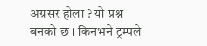अग्रसर होला ? यो प्रश्न बनको छ । किनभने ट्रम्पले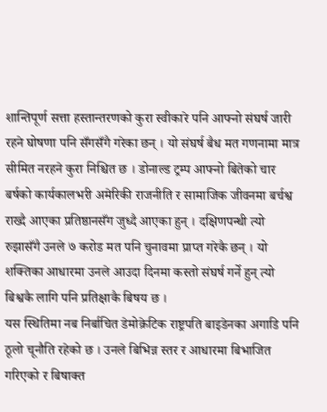शान्तिपूर्ण सत्ता हस्तान्तरणको कुरा स्वीकारे पनि आफ्नो संघर्ष जारी रहने घोषणा पनि सँगसँगै गरेका छन् । यो संघर्ष बैध मत गणनामा मात्र सीमित नरहने कुरा निश्चित छ । डोनाल्ड ट्रम्प आफ्नो बितेको चार बर्षको कार्यकालभरी अमेरिकी राजनीति र सामाजिक जीवनमा बर्चश्व राख्दै आएका प्रतिष्ठानसँग जुध्दै आएका हुन् । दक्षिणपन्थी त्यो रुझासँगै उनले ७ करोड मत पनि चुनावमा प्राप्त गरेकै छन् । यो शक्तिका आधारमा उनले आउदा दिनमा कस्तो संघर्ष गर्ने हुन् त्यो बिश्वकै लागि पनि प्रतिक्षाकै बिषय छ ।
यस स्थितिमा नब निर्बाचित डेमोक्रेटिक राष्ट्रपति बाइडेनका अगाडि पनि ठूलो चूनौति रहेको छ । उनले बिभिन्न स्तर र आधारमा बिभाजित गरिएको र बिषाक्त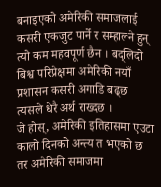बनाइएको अमेरिकी समाजलाई कसरी एकजुट पार्ने र सम्हाल्ने हुन् त्यो कम महवपूर्ण छैन । बद्लिदो बिश्व परिप्रेक्षमा अमेरिकी नयाँ प्रशासन कसरी अगाडि बढ्छ त्यसले धेरै अर्थ राख्दछ ।
जे होस्, अमेरिकी इतिहासमा एउटा कालो दिनको अन्त्य त भएको छ तर अमेरिकी समाजमा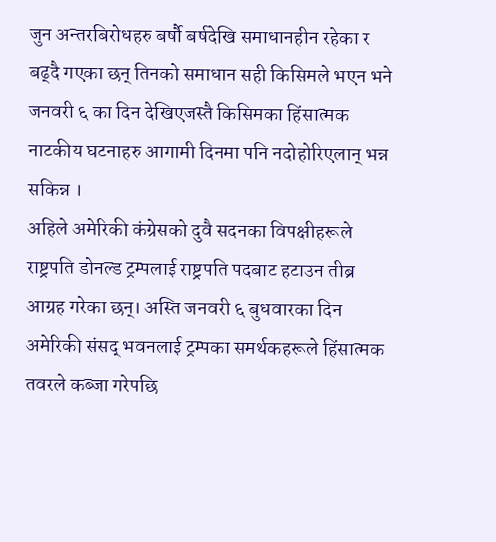जुन अन्तरबिरोधहरु बर्षौ बर्षदेखि समाधानहीन रहेका र बढ्दै गएका छन् तिनको समाधान सही किसिमले भएन भने जनवरी ६ का दिन देखिएजस्तै किसिमका हिंसात्मक नाटकीय घटनाहरु आगामी दिनमा पनि नदोहोरिएलान् भन्न सकिन्न ।
अहिले अमेरिकी कंग्रेसको दुवै सदनका विपक्षीहरूले राष्ट्रपति डोनल्ड ट्रम्पलाई राष्ट्रपति पदबाट हटाउन तीब्र आग्रह गरेका छन्। अस्ति जनवरी ६ बुधवारका दिन अमेरिकी संसद् भवनलाई ट्रम्पका समर्थकहरूले हिंसात्मक तवरले कब्जा गरेपछि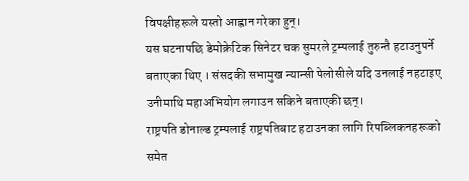विपक्षीहरूले यस्तो आह्वान गरेका हुन्।
यस घटनापछि डेमोक्रेटिक सिनेटर चक सुमरले ट्रम्पलाई तुरुन्तै हटाउनुपर्ने बताएका थिए । संसदकी सभामुख न्यान्सी पेलोसीले यदि उनलाई नहटाइए उनीमाथि महाअभियोग लगाउन सकिने बताएकी छन्।
राष्ट्रपति डोनाल्ड ट्रम्पलाई राष्ट्रपतिबाट हटाउनका लागि रिपब्लिकनहरूको समेत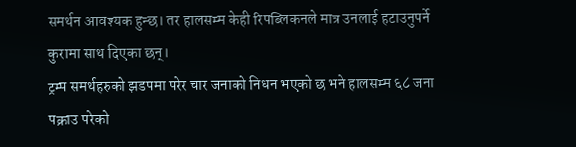समर्थन आवश्यक हुन्छ। तर हालसम्म केही रिपब्लिकनले मात्र उनलाई हटाउनुपर्ने कुरामा साथ दिएका छन्।
ट्रम्प समर्थहरुको झडपमा परेर चार जनाको निधन भएको छ भने हालसम्म ६८ जना पक्राउ परेको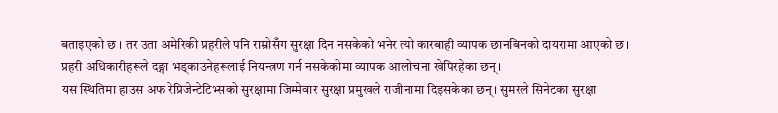बताइएको छ । तर उता अमेरिकी प्रहरीले पनि राम्रोसँग सुरक्षा दिन नसकेको भनेर त्यो कारबाही व्यापक छानबिनको दायरामा आएको छ।
प्रहरी अधिकारीहरूले दङ्गा भड्काउनेहरूलाई नियन्त्रण गर्न नसकेकोमा व्यापक आलोचना खेपिरहेका छन्।
यस स्थितिमा हाउस अफ रेप्रिजेन्टेटिभ्सको सुरक्षामा जिम्मेवार सुरक्षा प्रमुखले राजीनामा दिइसकेका छन्। सुमरले सिनेटका सुरक्षा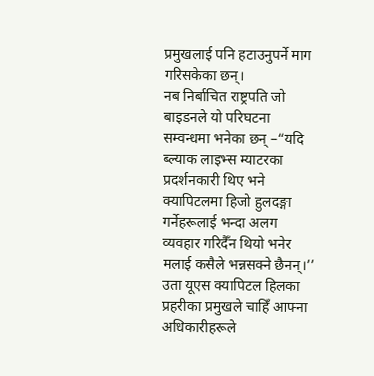प्रमुखलाई पनि हटाउनुपर्ने माग गरिसकेका छन्।
नब निर्बाचित राष्ट्रपति जो बाइडनले यो परिघटना सम्वन्धमा भनेका छन् –“यदि ब्ल्याक लाइभ्स म्याटरका प्रदर्शनकारी थिए भने क्यापिटलमा हिजो हुलदङ्गा गर्नेहरूलाई भन्दा अलग व्यवहार गरिदैँन थियो भनेर मलाई कसैले भन्नसक्ने छैनन्।’’
उता यूएस क्यापिटल हिलका प्रहरीका प्रमुखले चाहिँ आफ्ना अधिकारीहरूले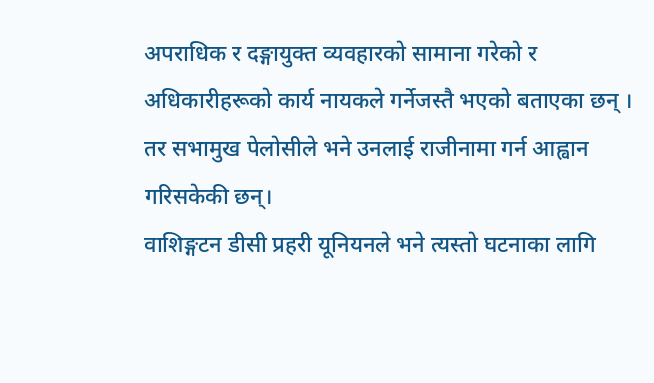अपराधिक र दङ्गायुक्त व्यवहारको सामाना गरेको र अधिकारीहरूको कार्य नायकले गर्नेजस्तै भएको बताएका छन् ।
तर सभामुख पेलोसीले भने उनलाई राजीनामा गर्न आह्वान गरिसकेकी छन्।
वाशिङ्गटन डीसी प्रहरी यूनियनले भने त्यस्तो घटनाका लागि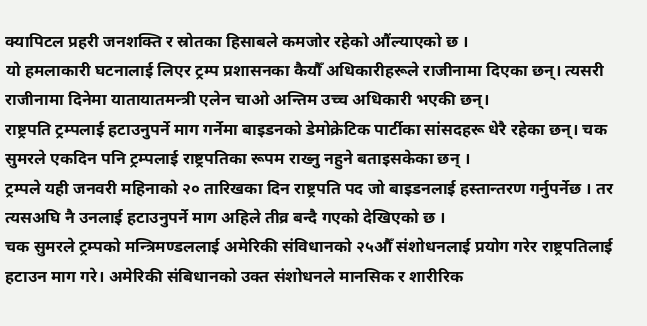क्यापिटल प्रहरी जनशक्ति र स्रोतका हिसाबले कमजोर रहेको औंल्याएको छ ।
यो हमलाकारी घटनालाई लिएर ट्रम्प प्रशासनका कैयौँ अधिकारीहरूले राजीनामा दिएका छन्। त्यसरी राजीनामा दिनेमा यातायातमन्त्री एलेन चाओ अन्तिम उच्च अधिकारी भएकी छन्।
राष्ट्रपति ट्रम्पलाई हटाउनुपर्ने माग गर्नेमा बाइडनको डेमोक्रेटिक पार्टीका सांसदहरू धेरै रहेका छन्। चक सुमरले एकदिन पनि ट्रम्पलाई राष्ट्रपतिका रूपम राख्नु नहुने बताइसकेका छन् ।
ट्रम्पले यही जनवरी महिनाको २० तारिखका दिन राष्ट्रपति पद जो बाइडनलाई हस्तान्तरण गर्नुपर्नेछ । तर त्यसअघि नै उनलाई हटाउनुपर्ने माग अहिले तीव्र बन्दै गएको देखिएको छ ।
चक सुमरले ट्रम्पको मन्त्रिमण्डललाई अमेरिकी संविधानको २५औँ संशोधनलाई प्रयोग गरेर राष्ट्रपतिलाई हटाउन माग गरे। अमेरिकी संबिधानको उक्त संशोधनले मानसिक र शारीरिक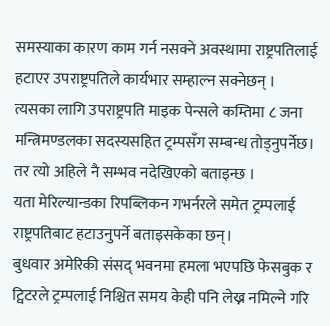समस्याका कारण काम गर्न नसक्ने अवस्थामा राष्ट्रपतिलाई हटाएर उपराष्ट्रपतिले कार्यभार सम्हाल्न सक्नेछन् ।
त्यसका लागि उपराष्ट्रपति माइक पेन्सले कम्तिमा ८ जना मन्त्रिमण्डलका सदस्यसहित ट्रम्पसँग सम्बन्ध तोड्नुपर्नेछ। तर त्यो अहिले नै सम्भव नदेखिएको बताइन्छ ।
यता मेरिल्यान्डका रिपब्लिकन गभर्नरले समेत ट्रम्पलाई राष्ट्रपतिबाट हटाउनुपर्ने बताइसकेका छन्।
बुधवार अमेरिकी संसद् भवनमा हमला भएपछि फेसबुक र ट्विटरले ट्रम्पलाई निश्चित समय केही पनि लेख्न नमिल्ने गरि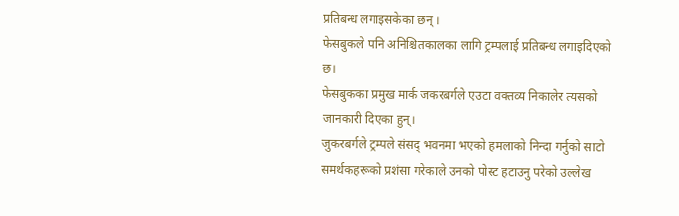प्रतिबन्ध लगाइसकेका छन् ।
फेसबुकले पनि अनिश्चितकालका लागि ट्रम्पलाई प्रतिबन्ध लगाइदिएको छ।
फेसबुकका प्रमुख मार्क जकरबर्गले एउटा वक्तव्य निकालेर त्यसको जानकारी दिएका हुन्।
जुकरबर्गले ट्रम्पले संसद् भवनमा भएको हमलाको निन्दा गर्नुको साटो समर्थकहरूको प्रशंसा गरेकाले उनको पोस्ट हटाउनु परेको उल्लेख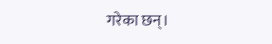गरेका छन्।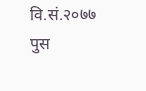वि.सं.२०७७ पुस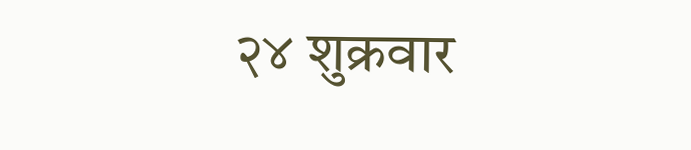२४ शुक्रवार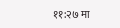११:२७ मा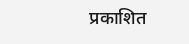प्रकाशित